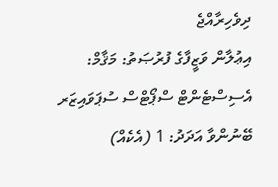ދިވެހިރާއްޖެ
އިޢުލާން ވަޒީފާގެ ފުރުޞަތު: މަޤާމް: އެސިސްޓެންޓް ސްޕޯޓްސް ސުޕަވައިޒަރ ބޭނުންވާ އަދަދު: 1 (އެކެއް)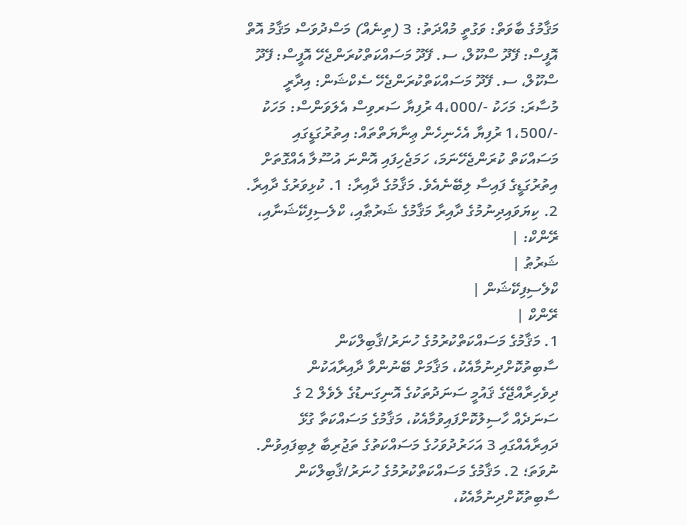މަޤާމުގެ ބާވަތް: ވަގުތީ މުއްދަތު: 3 (ތިނެއް) މަސްދުވަސް މަޤާމު އޮތް އޮފީސް: ފޭދޫ ސްކޫލް، ސ. ފޭދޫ މަސައްކަތްކުރަންޖެހޭ އޮފީސް: ފޭދޫ ސްކޫލް، ސ. ފޭދޫ މަސައްކަތްކުރަންޖެހޭ ސެކްޝަން: އިދާރީ މުސާރަ: މަހަކު -/4،000 ރުފިޔާ ސަރވިސް އެލަވަންސް: މަހަކު -/1،500 ރުފިޔާ އެހެނިހެން ޢިނާޔަތްތައް: އިތުރުގަޑީގައި މަސައްކަތް ކުރަންޖެހޭނަމަ، ހަމަޖެހިފައި އޮންނަ އުސޫލާ އެއްގޮތަށް އިތުރުގަޑީގެ ފައިސާ ލިބޭނެއެވެ. މަޤާމުގެ ދާއިރާ: 1. ކުޅިވަރުގެ ދާއިރާ. 2. ކިޔަވައިދިނުމުގެ ދާއިރާ މަޤާމުގެ ޝަރުޠާއި، ކްލެސިފިކޭޝަނާއި، ރޭންކް: |
ޝަރުޠު |
ކްލެސިފިކޭޝަން |
ރޭންކް |
1. މަޤާމުގެ މަސައްކަތްކުރުމުގެ ހުނަރު/ޤާބިލްކަން ސާބިތުކޮށްދިނުމާއެކު، މަޤާމަށް ބޭނުންވާ ދާއިރާއަކުން ދިވެހިރާއްޖޭގެ ޤައުމީ ސަނަދުތަކުގެ އޮނިގަނޑުގެ ލެވެލް 2 ގެ ސަނަދެއް ހާސިލުކޮށްފައިވުމާއެކު، މަޤާމުގެ މަސައްކަތާ ގުޅޭ ދައިރާއެއްގައި 3 އަހަރުދުވަހުގެ މަސައްކަތުގެ ތަޖުރިބާ ލިބިފައިވުން. ނުވަތަ؛ 2. މަޤާމުގެ މަސައްކަތްކުރުމުގެ ހުނަރު/ޤާބިލްކަން ސާބިތުކޮށްދިނުމާއެކު،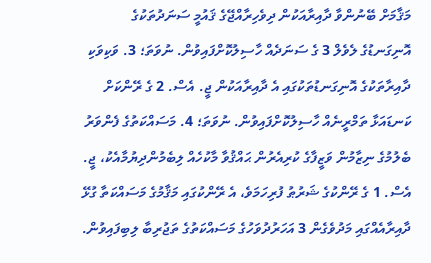މަޤާމަށް ބޭނުންވާ ދާއިރާއަކުން ދިވެހިރާއްޖޭގެ ޤައުމީ ސަނަދުތަކުގެ އޮނިގަނޑުގެ ލެވެލް 3 ގެ ސަނަދެއް ހާސިލުކޮށްފައިވުން. ނުވަތަ؛ 3. ވަކިވަކި ދާއިރާތަކުގެ އޮނިގަނޑުތަކުގައި އެ ދާއިރާއަކުން ޖީ. އެސް. 2 ގެ ރޭންކަށް ކަނޑައަޅާ ތަމްރީނެއް ހާސިލުކޮށްފައިވުން. ނުވަތަ؛ 4. މަސައްކަތުގެ ފެންވަރު ބެލުމުގެ ނިޒާމުން ވަޒީފާގެ ކުރިއެރުން ޙައްޤުވާ މާކުހެއް ލިބެމުންދިޔުމާއެކު، ޖީ. އެސް. 1 ގެ ރޭންކުގެ ޝަރުޠު ފުރިހަމަވެ، އެ ރޭންކުގައި މަޤާމުގެ މަސައްކަތާ ގުޅޭ ދާއިރާއެއްގައި މަދުވެގެން 3 އަހަރުދުވަހުގެ މަސައްކަތުގެ ތަޖުރިބާ ލިބިފައިވުން.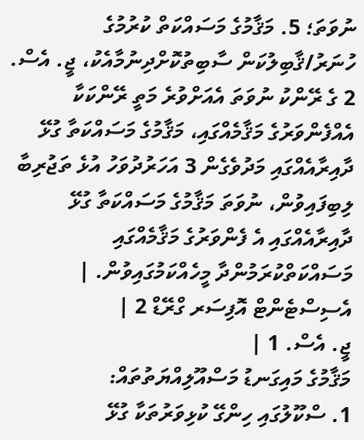ނުވަތަ؛ 5. މަޤާމުގެ މަސައްކަތް ކުރުމުގެ ހުނަރު/ޤާބިލުކަން ސާބިތުކޮށްދިނުމާއެކު، ޖީ. އެސް. 2 ގެ ރޭންކު ނުވަތަ އެއަށްވުރެ މަތީ ރޭންކަކާ އެއްފެންވަރުގެ މަޤާމެއްގައި، މަޤާމުގެ މަސައްކަތާ ގުޅޭ ދާއިރާއެއްގައި މަދުވެގެން 3 އަހަރުދުވަހު އުޅެ ތަޖުރިބާ ލިބިފައިވުން، ނުވަތަ މަޤާމުގެ މަސައްކަތާ ގުޅޭ ދާއިރާއެއްގައި އެ ފެންވަރުގެ މަޤާމެއްގައި މަސައްކަތްކުރަމުންދާ މީހެއްކަމުގައިވުން. |
އެސިސްޓެންޓް އޮފިސަރ ގްރޭޑް 2 |
ޖީ. އެސް. 1 |
މަޤާމުގެ މައިގަނޑު މަސްއޫލިއްޔަތުތައް:
1. ސްކޫލުގައި ހިންގޭ ކުޅިވަރުތަކާ ގުޅޭ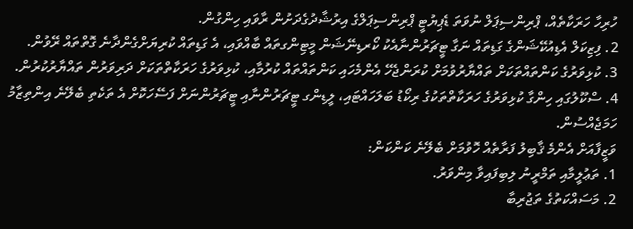ހުރިހާ ހަރަކާތެއް، ޕްރިންސިޕަލް ނުވަތަ ޑެޕިޔުޓީ ޕްރިންސިޕަލްގެ އިރުޝާދުގެދަށުން ރާވައި ހިންގުން.
2. ފިޒިކަލް އެޑިއުކޭޝަންގެ ގަޑިތައް ނަގާ ޓީޗަރުންނާއެކު ކޯރޑިނޭޝަން މީޓިންގތައް ބާއްވައި، އެ ގަޑިތައް ކުރިޔަށްގެންދާނެ ގޮތްތައް ރޭވުން.
3. ކުޅިވަރުގެ ކަންތައްތަކަށް ތައްޔާރުވުމަށް ކުރަންޖެހޭ އެންމެހައި ކަންތައްތައް ކުރުމާއި، ކުޅިވަރުގެ ހަރަކާތްތަކަށް ދަރިވަރުން ތައްޔާރުކުރުން.
4. ސްކޫލުގައި ހިންގާ ކުޅިވަރުގެ ހަރަކާތްތަކުގެ ރިކޯޑު ބަލަހައްޓައި، ލީޑިންގ ޓީޗަރުންނާއި ޓީޗަރުންނަށް ފަސޭހަކޮށް އެ ތަކެތި ބެލޭނެ އިންތިޒާމު ހަމަޖެއްސުން.
ވަޒީފާއަށް އެންމެ ޤާބިލު ފަރާތެއް ހޮވުމަށް ބެލޭނެ ކަންކަން:
1. ތަޢުލީމާއި ތަމްރީނު ލިބިފައިވާ މިންވަރު.
2. މަސައްކަތުގެ ތަޖުރިބާ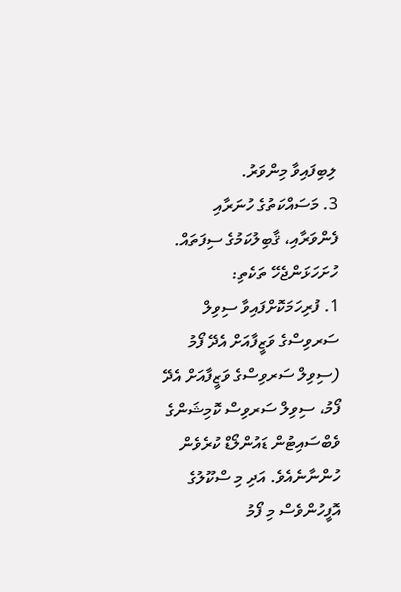ލިބިފައިވާ މިންވަރު.
3. މަސައްކަތުގެ ހުނަރާއި ފެންވަރާއި، ޤާބިލުކަމުގެ ސިފަތައް.
ހުށަހަޅަންޖެހޭ ތަކެތި:
1. ފުރިހަމަކޮށްފައިވާ ސިވިލް ސަރވިސްގެ ވަޒީފާއަށް އެދޭ ފޯމު (ސިވިލް ސަރވިސްގެ ވަޒީފާއަށް އެދޭ ފޯމު، ސިވިލް ސަރވިސް ކޮމިޝަންގެ ވެބްސައިޓުން ޑައުންލޯޑް ކުރެވެން ހުންނާނެއެވެ. އަދި މި ސްކޫލުގެ އޮފީހުންވެސް މި ފޯމު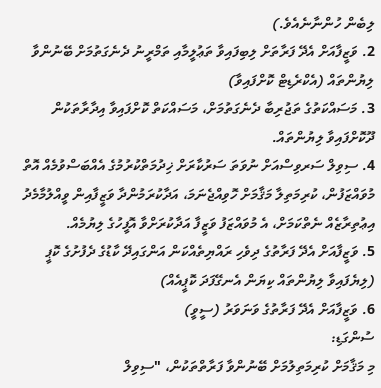ލިބެން ހުންނާނެއެވެ.)
2. ވަޒީފާއަށް އެދޭ ފަރާތަށް ލިބިފައިވާ ތަޢުލީމާއި ތަމްރީނު ދެނެގަތުމަށް ބޭނުންވާ ލިޔުންތައް (އެކްރެޑިޓް ކޮށްފައިވާ)
3. މަސައްކަތުގެ ތަޖުރިބާ ދެނެގަތުމަށް، މަސައްކަތް ކޮށްފައިވާ އިދާރާތަކުން ދޫކޮށްފައިވާ ލިޔުންތައް.
4. ސިވިލް ސަރވިސްއަށް ނުވަތަ ސަރުކާރަށް ޚިދުމަތްކުރުމުގެ އެއްބަސްވުމެއް އޮތް މުވައްޒަފުން، ކުރިމަތިލާ މަޤާމަށް ހޮވިއްޖެނަމަ، އަދާކުރަމުންދާ ވަޒީފާއިން ވީއްލުމާމެދު އިޢުތިރާޒެއް ނެތްކަމަށް، އެ މުވައްޒަފު ވަޒީފާ އަދާކުރަށްވާ އޮފީހުގެ ލިޔުމެއް.
5. ވަޒީފާއަށް އެދޭ ފަރާތުގެ ދިވެހި ރައްޔިތެއްކަން އަންގައިދޭ ކާޑުގެ ދެފުށުގެ ކޮޕީ (ލިޔެފައިވާ ލިޔުންތައް ކިޔަން އެނގޭފަދަ ކޮޕީއެއް)
6. ވަޒީފާއަށް އެދޭ ފަރާތުގެ ވަނަވަރު (ސީވީ)
ސުންގަޑި:
މި މަޤާމަށް ކުރިމަތިލުމަށް ބޭނުންވާ ފަރާތްތަކުން، "ސިވިލް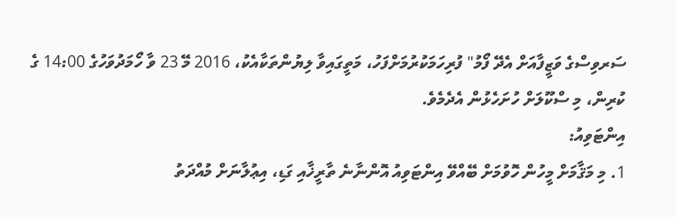ސަރވިސްގެ ވަޒީފާއަށް އެދޭ ފޯމު" ފުރިހަމަކުރުމަށްފަހު، މަތީގައިވާ ލިޔުންތަކާއެކު، 2016 މޭ 23 ވާ ހޯމަދުވަހުގެ 14:00 ގެ ކުރިން، މި ސްކޫލަށް ހުށަހެޅުން އެދެމެވެ.
އިންޓަވިއު:
1. މި މަޤާމަށް މީހުން ހޮވުމަށް ބޭއްވޭ އިންޓަވިއު އޮންނާނެ ތާރީޚާއި ގަޑި، އިޢުލާނަށް މުއްދަތު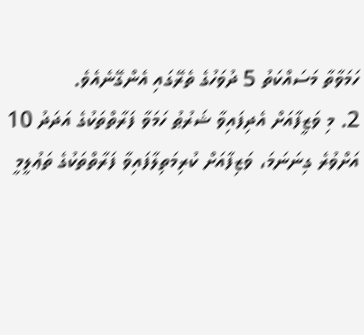ހަމަވާތާ މަސައްކަތު 5 ދުވަހުގެ ތެރޭގައި އެންގޭނެއެވެ.
2. މި ވަޒީފާއަށް އެދިފައިވާ ޝަރުޠު ހަމަވާ ފަރާތްތަކުގެ އަދަދު 10 އަށްވުރެ ގިނަނަމަ، ވަޒިފާއަށް ކުރިމަތިލާފައިވާ ފަރާތްތަކުގެ ތަޢުލީމީ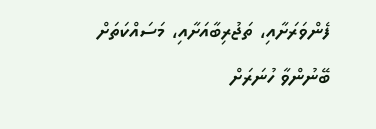ފެންވަރަށާއި، ތަޖުރިބާއަށާއި، މަސައްކަތަށް ބޭނުންވާ ހުނަރަށް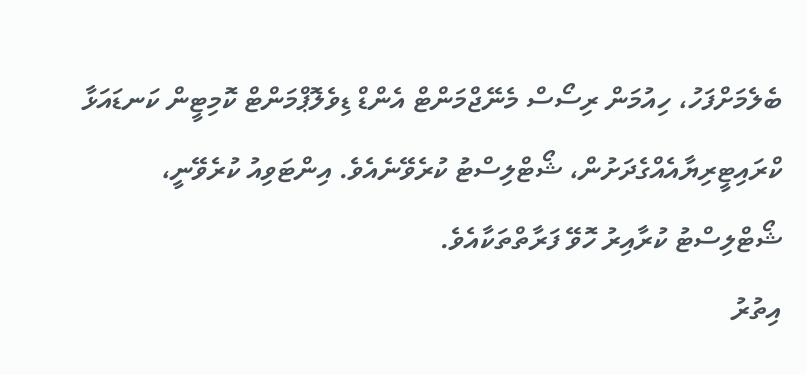ބެލެމަށްފަހު، ހިއުމަން ރިސޯސް މެނޭޖްމަންޓް އެންޑް ޑިވެލޮޕްމަންޓް ކޮމިޓީން ކަނޑައަޅާ ކްރައިޓީރިޔާއެއްގެދަށުން، ޝޯޓްލިސްޓު ކުރެވޭނެއެވެ. އިންޓަވިއު ކުރެވޭނީ، ޝޯޓްލިސްޓު ކުރާއިރު ހޮވޭ ފަރާތްތަކާއެވެ.
އިތުރު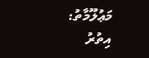މަޢުލޫމާތު:
އިތުރު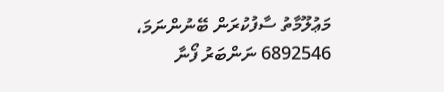މަޢުލޫމާތު ސާފުކުރަން ބޭނުންނަމަ، 6892546 ނަންބަރު ފޯނާ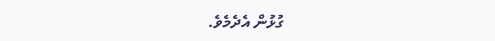ގުޅުން އެދެމެވެ.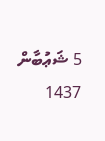5 ޝަޢުބާން 1437